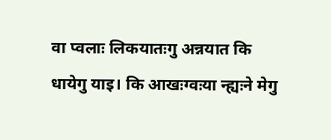वा प्वलाः लिकयातःगु अन्नयात कि धायेगु याइ। कि आखःग्वःया न्ह्यःने मेगु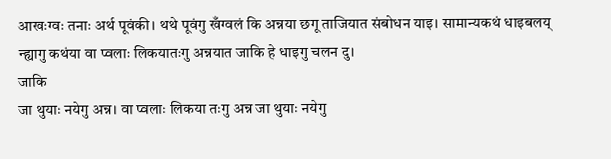आखःग्वः तनाः अर्थ पूवंकी। थथे पूवंगु खँग्वलं कि अन्नया छगू ताजियात संबोधन याइ। सामान्यकथं धाइबलय् न्ह्यागु कथंया वा प्वलाः लिकयातःगु अन्नयात जाकि हे धाइगु चलन दु।
जाकि
जा थुयाः नयेगु अन्न। वा प्वलाः लिकया तःगु अन्न जा थुयाः नयेगु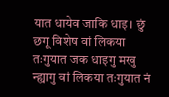यात धायेव जाकि धाइ। छुं छगू विशेष वां लिकया तःगुयात जक धाइगु मखु न्ह्यागु वां लिकया तःगुयात नं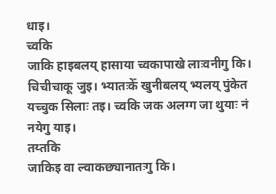धाइ।
च्वकि
जाकि हाइबलय् हासाया च्वकापाखे लाःवनीगु कि। चिचीचाकू जुइ। भ्यातःकेँ खुनीबलय् भ्यलय् पुंकेत यच्चुक सिलाः तइ। च्वकि जक अलग्ग जा थुयाः नं नयेगु याइ।
तय्तकि
जाकिइ वा ल्वाकछ्यानातःगु कि।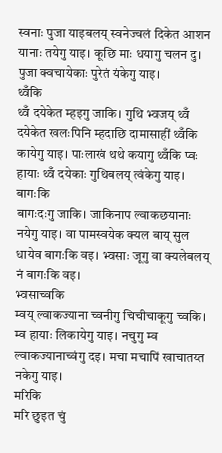स्वनाः पुजा याइबलय् स्वनेज्वलं दिकेत आशन यानाः तयेगु याइ। कूछि माः धयागु चलन दु। पुजा क्वचायेकाः पुरेतं यंकेगु याइ।
थ्वँकि
थ्वँ दयेकेत म्हइगु जाकि। गुथि भ्वजय् थ्वँ दयेकेत खलःपिनि म्हदाछि दामासाहीं थ्वँकि कायेगु याइ। पाःलाखं थथे कयागु थ्वँकि प्वः हायाः थ्वँ दयेकाः गुथिबलय् त्वंकेगु याइ।
बागःकि
बागःदःगु जाकि। जाकिनाप ल्वाकछयानाः नयेगु याइ। वा पामस्वयेक क्यल बाय् सुल धायेव बागःकि वइ। भ्वसाः जूगु वा क्यलेबलय् नं बागःकि वइ।
भ्वसाच्वकि
म्वय् ल्वाकज्याना च्वनीगु चिचीचाकूगु च्वकि। म्व हायाः लिकायेगु याइ। नचुगु म्व ल्वाकज्यानाच्वंगु दइ। मचा मचापिं खाचातय्त नकेगु याइ।
मरिकि
मरि छुइत चुं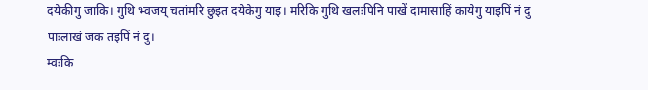दयेकीगु जाकि। गुथि भ्वजय् चतांमरि छुइत दयेकेगु याइ। मरिकि गुथि खलःपिनि पाखें दामासाहिं कायेगु याइपिं नं दु पाःलाखं जक तइपिं नं दु।
म्वःकि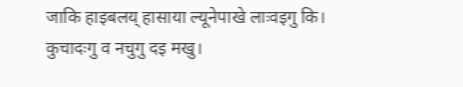जाकि हाइबलय् हासाया ल्यूनेपाखे लाःवइगु कि। कुचादःगु व नचुगु दइ मखु।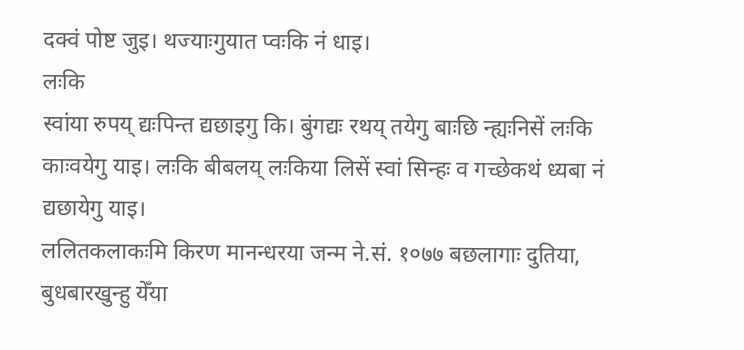दक्वं पोष्ट जुइ। थज्याःगुयात प्वःकि नं धाइ।
लःकि
स्वांया रुपय् द्यःपिन्त द्यछाइगु कि। बुंगद्यः रथय् तयेगु बाःछि न्ह्यःनिसें लःकि काःवयेगु याइ। लःकि बीबलय् लःकिया लिसें स्वां सिन्हः व गच्छेकथं ध्यबा नं द्यछायेगु याइ।
ललितकलाकःमि किरण मानन्धरया जन्म ने.सं. १०७७ बछलागाः दुतिया, बुधबारखुन्हु येँया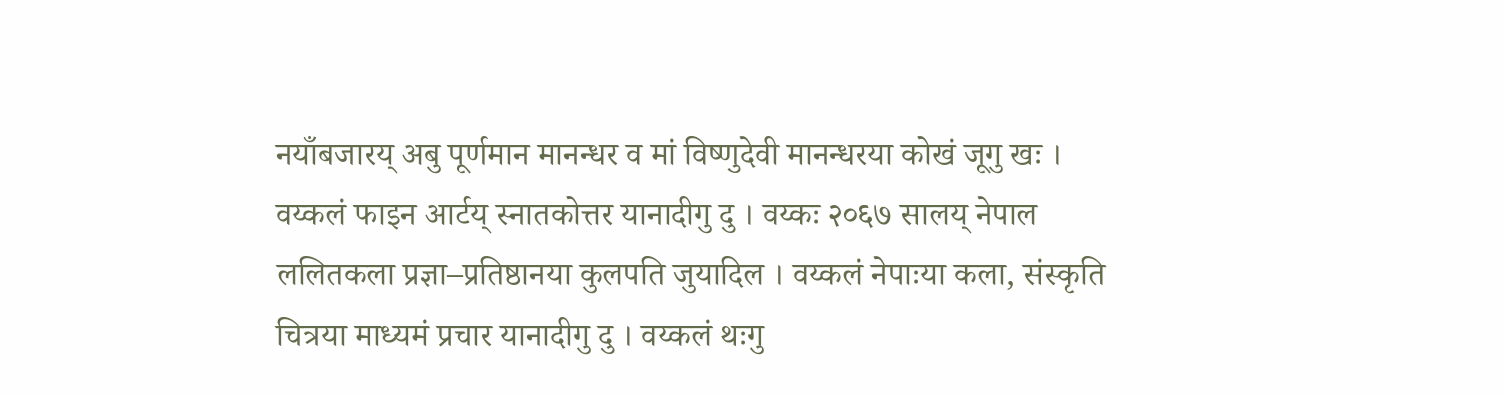नयाँबजारय् अबु पूर्णमान मानन्धर व मां विष्णुदेवी मानन्धरया कोखं जूगु खः । वय्कलं फाइन आर्टय् स्नातकोत्तर यानादीगु दु । वय्कः २०६७ सालय् नेपाल ललितकला प्रज्ञा–प्रतिष्ठानया कुलपति जुयादिल । वय्कलं नेपाःया कला, संस्कृति चित्रया माध्यमं प्रचार यानादीगु दु । वय्कलं थःगु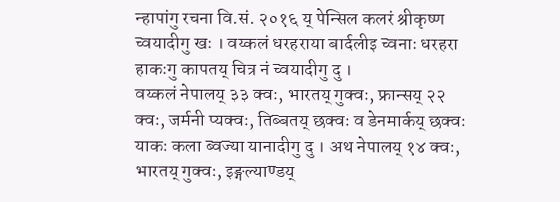न्हापांगु रचना वि.सं. २०१६ य् पेन्सिल कलरं श्रीकृष्ण च्वयादीगु खः । वय्कलं धरहराया बार्दलीइ च्वनाः धरहरा हाकःगु कापतय् चित्र नं च्वयादीगु दु ।
वय्कलं नेपालय् ३३ क्वः, भारतय् गुक्वः, फ्रान्सय् २२ क्वः, जर्मनी प्यक्वः, तिब्बतय् छक्वः व डेनमार्कय् छक्वः याकः कला ब्वज्या यानादीगु दु । अथ नेपालय् १४ क्वः, भारतय् गुक्वः, इङ्गल्याण्डय्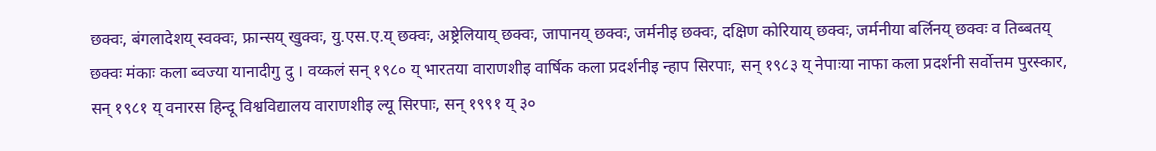छक्वः, बंगलादेशय् स्वक्वः, फ्रान्सय् खुक्वः, यु.एस.ए.य् छक्वः, अष्ट्रेलियाय् छक्वः, जापानय् छक्वः, जर्मनीइ छक्वः, दक्षिण कोरियाय् छक्वः, जर्मनीया बर्लिनय् छक्वः व तिब्बतय् छक्वः मंकाः कला ब्वज्या यानादीगु दु । वय्कलं सन् १९८० य् भारतया वाराणशीइ वार्षिक कला प्रदर्शनीइ न्हाप सिरपाः, सन् १९८३ य् नेपाःया नाफा कला प्रदर्शनी सर्वोत्तम पुरस्कार, सन् १९८१ य् वनारस हिन्दू विश्वविद्यालय वाराणशीइ ल्यू सिरपाः, सन् १९९१ य् ३०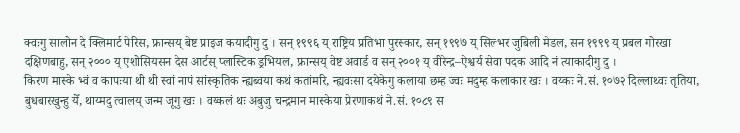क्वःगु सालोन दे क्लिमार्ट पेरिस, फ्रान्सय् बेष्ट प्राइज कयादीगु दु । सन् १९९६ य् राष्ट्रिय प्रतिभा पुरस्कार, सन् १९९७ य् सिल्भर जुबिली मेडल, सन १९९९ य् प्रबल गोरखा दक्षिणबाहु, सन् २००० य् एशोसियसन देस आर्टस् प्लास्टिक ड्रभियल, फ्रान्सय् वेष्ट अवार्ड व सन् २००१ य् वीरेन्द्र–ऐश्वर्य सेवा पदक आदि नं त्याकादीगु दु ।
किरण मास्के भ्वं व कापःया थी थी स्वां नापं सांस्कृतिक न्ह्यब्वया कथं कतांमरि, न्ह्यवःसा दयेकेगु कलाया छम्ह ज्वः मदुम्ह कलाकार खः । वय्कः ने.सं. १०७२ दिल्लाथ्वः तृतिया, बुधबारखुन्हु येँ, थाय्मदु त्वालय् जन्म जूगु खः । वय्कलं थः अबुजु चन्द्रमान मास्केया प्रेरणाकथं ने.सं. १०८९ स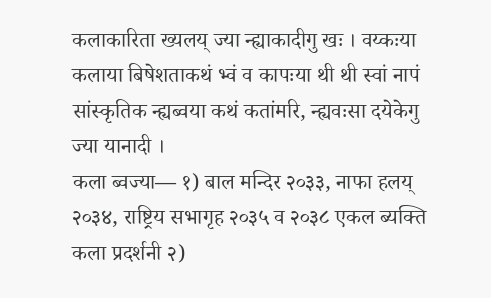कलाकारिता ख्यलय् ज्या न्ह्याकादीगु खः । वय्कःया कलाया बिषेशताकथं भ्वं व कापःया थी थी स्वां नापं सांस्कृतिक न्ह्यब्वया कथं कतांमरि, न्ह्यवःसा दयेकेगु ज्या यानादी ।
कला ब्वज्या— १) बाल मन्दिर २०३३, नाफा हलय् २०३४, राष्ट्रिय सभागृह २०३५ व २०३८ एकल ब्यक्ति कला प्रदर्शनी २)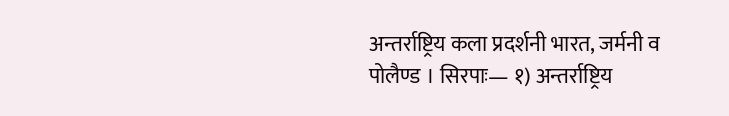अन्तर्राष्ट्रिय कला प्रदर्शनी भारत, जर्मनी व पोलैण्ड । सिरपाः— १) अन्तर्राष्ट्रिय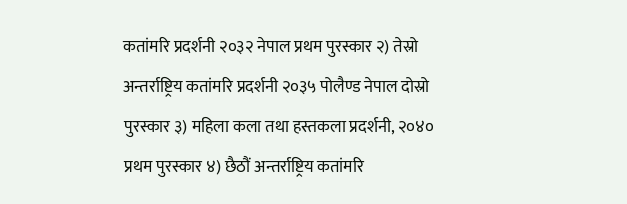कतांमरि प्रदर्शनी २०३२ नेपाल प्रथम पुरस्कार २) तेस्रो अन्तर्राष्ट्रिय कतांमरि प्रदर्शनी २०३५ पोलैण्ड नेपाल दोस्रो पुरस्कार ३) महिला कला तथा हस्तकला प्रदर्शनी, २०४० प्रथम पुरस्कार ४) छैठौं अन्तर्राष्ट्रिय कतांमरि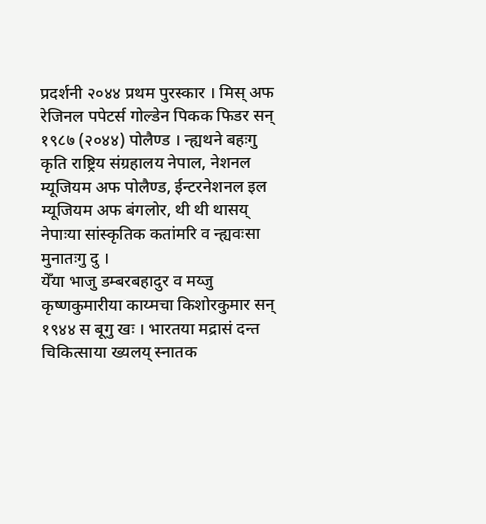प्रदर्शनी २०४४ प्रथम पुरस्कार । मिस् अफ रेजिनल पपेटर्स गोल्डेन पिकक फिडर सन् १९८७ (२०४४) पोलैण्ड । न्ह्यथने बहःगु कृति राष्ट्रिय संग्रहालय नेपाल, नेशनल म्यूजियम अफ पोलैण्ड, ईन्टरनेशनल इल म्यूजियम अफ बंगलोर, थी थी थासय् नेपाःया सांस्कृतिक कतांमरि व न्ह्यवःसा मुनातःगु दु ।
येँया भाजु डम्बरबहादुर व मय्जु कृष्णकुमारीया काय्मचा किशोरकुमार सन् १९४४ स बूगु खः । भारतया मद्रासं दन्त चिकित्साया ख्यलय् स्नातक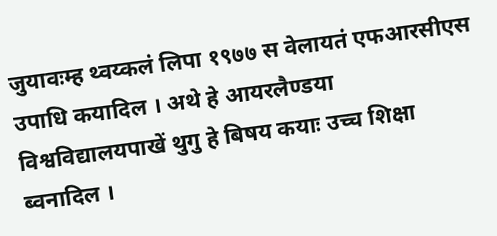जुयावःम्ह थ्वय्कलं लिपा १९७७ स वेलायतं एफआरसीएस उपाधि कयादिल । अथे हे आयरलैण्डया विश्वविद्यालयपाखें थुगु हे बिषय कयाः उच्च शिक्षा ब्वनादिल ।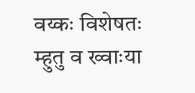वय्कः विशेषतः म्हुतु व ख्वाःया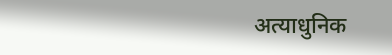अत्याधुनिक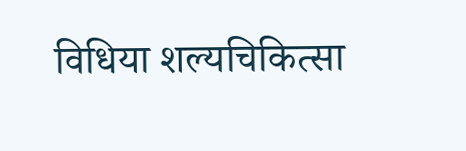विधिया शल्यचिकित्सा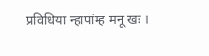प्रविधिया न्हापांम्ह मनू खः ।